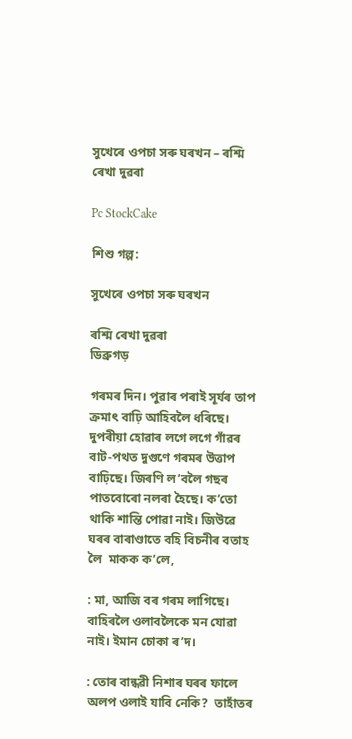সুখেৰে ওপচা সৰু ঘৰখন – ৰশ্মি ৰেখা দুৱৰা

Pc StockCake

শিশু গল্প:

সুখেৰে ওপচা সৰু ঘৰখন

ৰশ্মি ৰেখা দুৱৰা
ডিব্ৰুগড়

গৰমৰ দিন। পুৱাৰ পৰাই সূৰ্যৰ তাপ ক্ৰমাৎ বাঢ়ি আহিবলৈ ধৰিছে। দুপৰীয়া হোৱাৰ লগে লগে গাঁৱৰ বাট-পথত দুগুণে গৰমৰ উত্তাপ বাঢ়িছে। জিৰণি ল’বলৈ গছৰ পাতবোৰো নলৰা হৈছে। ক’তো থাকি শান্তি পোৱা নাই। জিউৱে ঘৰৰ বাৰাণ্ডাতে বহি বিচনীৰ বতাহ লৈ  মাকক ক’লে,

: মা, আজি বৰ গৰম লাগিছে। বাহিৰলৈ ওলাবলৈকে মন যোৱা নাই। ইমান চোকা ৰ’দ।

: তোৰ বান্ধৱী নিশাৰ ঘৰৰ ফালে অলপ ওলাই যাবি নেকি?  তাহাঁতৰ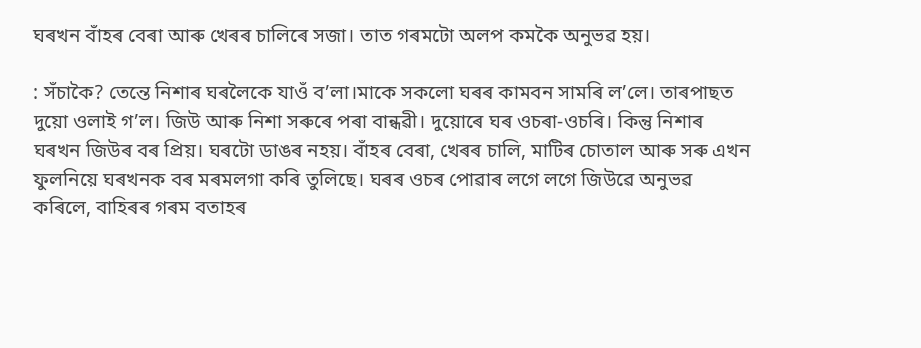ঘৰখন বাঁহৰ বেৰা আৰু খেৰৰ চালিৰে সজা। তাত গৰমটো অলপ কমকৈ অনুভৱ হয়।

: সঁচাকৈ? তেন্তে নিশাৰ ঘৰলৈকে যাওঁ ব’লা।মাকে সকলো ঘৰৰ কামবন সামৰি ল’লে। তাৰপাছত দুয়ো ওলাই গ’ল। জিউ আৰু নিশা সৰুৰে পৰা বান্ধৱী। দুয়োৰে ঘৰ ওচৰা-ওচৰি। কিন্তু নিশাৰ ঘৰখন জিউৰ বৰ প্ৰিয়। ঘৰটো ডাঙৰ নহয়। বাঁহৰ বেৰা, খেৰৰ চালি, মাটিৰ চোতাল আৰু সৰু এখন ফুলনিয়ে ঘৰখনক বৰ মৰমলগা কৰি তুলিছে। ঘৰৰ ওচৰ পোৱাৰ লগে লগে জিউৱে অনুভৱ কৰিলে, বাহিৰৰ গৰম বতাহৰ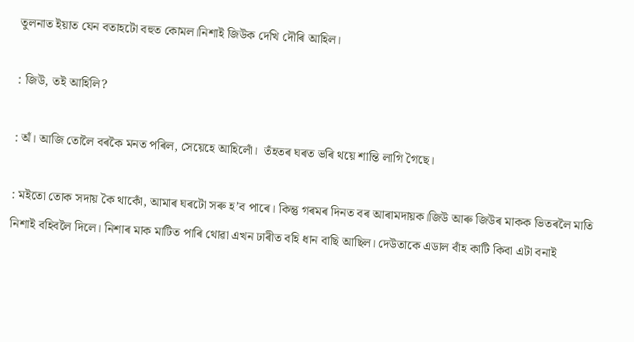তুলনাত ইয়াত যেন বতাহটো বহুত কোমল।নিশাই জিউক দেখি দৌৰি আহিল।

: জিউ, তই আহিলি?

: অঁ। আজি তোলৈ বৰকৈ মনত পৰিল, সেয়েহে আহিলোঁ।  তঁহতৰ ঘৰত ভৰি থয়ে শান্তি লাগি গৈছে।

: মইতো তোক সদায় কৈ থাকোঁ, আমাৰ ঘৰটো সৰু হ’ব পাৰে। কিন্তু গৰমৰ দিনত বৰ আৰামদায়ক।জিউ আৰু জিউৰ মাকক ভিতৰলৈ মাতি নিশাই বহিবলৈ দিলে। নিশাৰ মাক মাটিত পাৰি থোৱা এখন ঢাৰীত বহি ধান বাছি আছিল। দেউতাকে এডাল বাঁহ কাটি কিবা এটা বনাই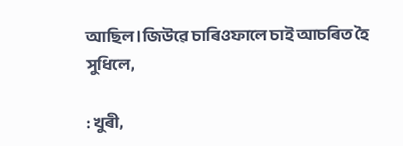আছিল।জিউৱে চাৰিওফালে চাই আচৰিত হৈ সুধিলে,

: খুৰী,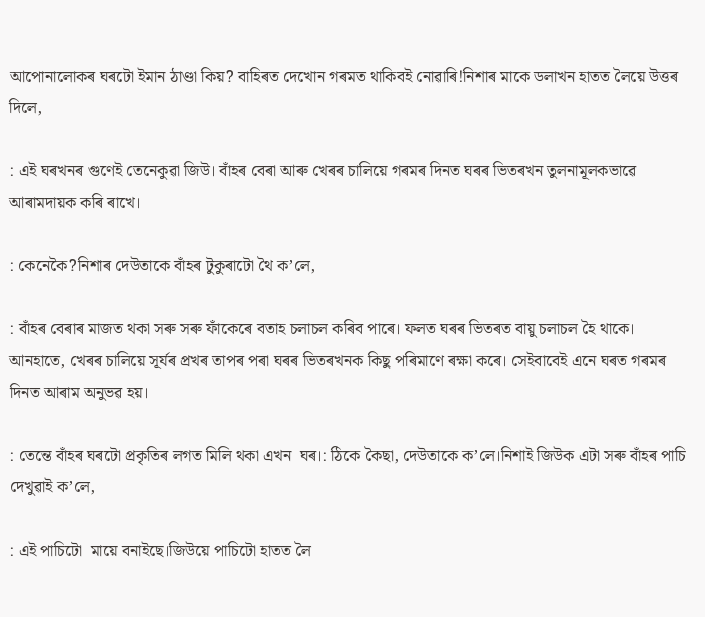আপোনালোকৰ ঘৰটো ইমান ঠাণ্ডা কিয়? বাহিৰত দেখোন গৰমত থাকিবই নোৱাৰি!নিশাৰ মাকে ডলাখন হাতত লৈয়ে উত্তৰ দিলে,

: এই ঘৰখনৰ গুণেই তেনেকুৱা জিউ। বাঁহৰ বেৰা আৰু খেৰৰ চালিয়ে গৰমৰ দিনত ঘৰৰ ভিতৰখন তুলনামূলকভাৱে আৰামদায়ক কৰি ৰাখে।

: কেনেকৈ?নিশাৰ দেউতাকে বাঁহৰ টুকুৰাটো থৈ ক’লে,

: বাঁহৰ বেৰাৰ মাজত থকা সৰু সৰু ফাঁকেৰে বতাহ চলাচল কৰিব পাৰে। ফলত ঘৰৰ ভিতৰত বায়ু চলাচল হৈ থাকে। আনহাতে, খেৰৰ চালিয়ে সূৰ্যৰ প্ৰখৰ তাপৰ পৰা ঘৰৰ ভিতৰখনক কিছু পৰিমাণে ৰক্ষা কৰে। সেইবাবেই এনে ঘৰত গৰমৰ দিনত আৰাম অনুভৱ হয়।

: তেন্তে বাঁহৰ ঘৰটো প্ৰকৃতিৰ লগত মিলি থকা এখন  ঘৰ।: ঠিকে কৈছা, দেউতাকে ক’লে।নিশাই জিউক এটা সৰু বাঁহৰ পাচি দেখুৱাই ক’লে,

: এই পাচিটো  মায়ে বনাইছে।জিউয়ে পাচিটো হাতত লৈ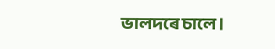ভালদৰে চালে।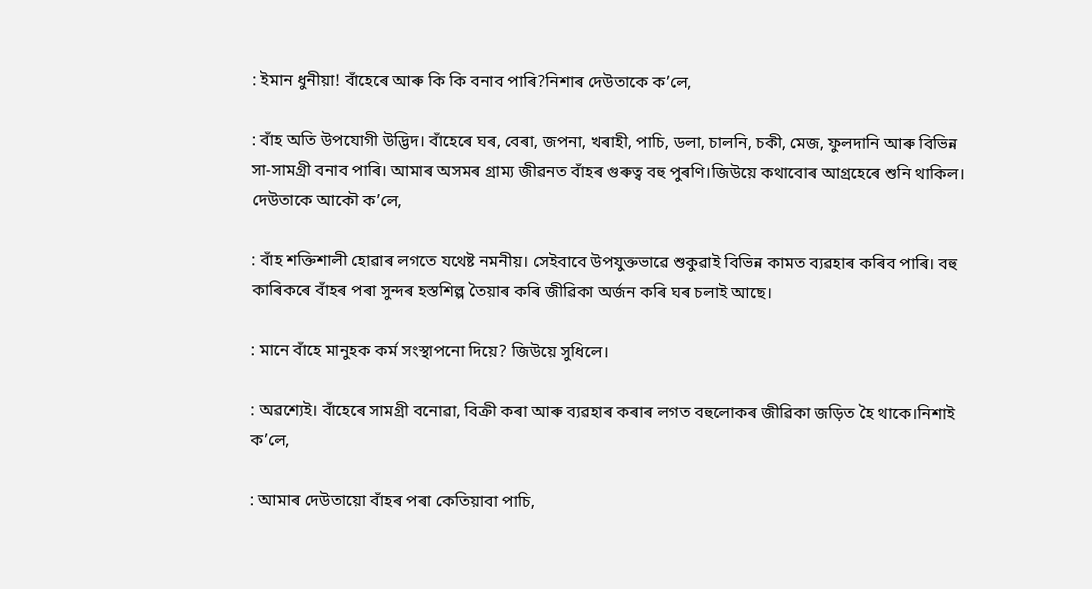: ইমান ধুনীয়া! বাঁহেৰে আৰু কি কি বনাব পাৰি?নিশাৰ দেউতাকে ক’লে,

: বাঁহ অতি উপযোগী উদ্ভিদ। বাঁহেৰে ঘৰ, বেৰা, জপনা, খৰাহী, পাচি, ডলা, চালনি, চকী, মেজ, ফুলদানি আৰু বিভিন্ন সা-সামগ্ৰী বনাব পাৰি। আমাৰ অসমৰ গ্ৰাম্য জীৱনত বাঁহৰ গুৰুত্ব বহু পুৰণি।জিউয়ে কথাবোৰ আগ্ৰহেৰে শুনি থাকিল। দেউতাকে আকৌ ক’লে,

: বাঁহ শক্তিশালী হোৱাৰ লগতে যথেষ্ট নমনীয়। সেইবাবে উপযুক্তভাৱে শুকুৱাই বিভিন্ন কামত ব্যৱহাৰ কৰিব পাৰি। বহু কাৰিকৰে বাঁহৰ পৰা সুন্দৰ হস্তশিল্প তৈয়াৰ কৰি জীৱিকা অৰ্জন কৰি ঘৰ চলাই আছে।

: মানে বাঁহে মানুহক কৰ্ম সংস্থাপনো দিয়ে? জিউয়ে সুধিলে।

: অৱশ্যেই। বাঁহেৰে সামগ্ৰী বনোৱা, বিক্ৰী কৰা আৰু ব্যৱহাৰ কৰাৰ লগত বহুলোকৰ জীৱিকা জড়িত হৈ থাকে।নিশাই ক’লে,

: আমাৰ দেউতায়ো বাঁহৰ পৰা কেতিয়াবা পাচি,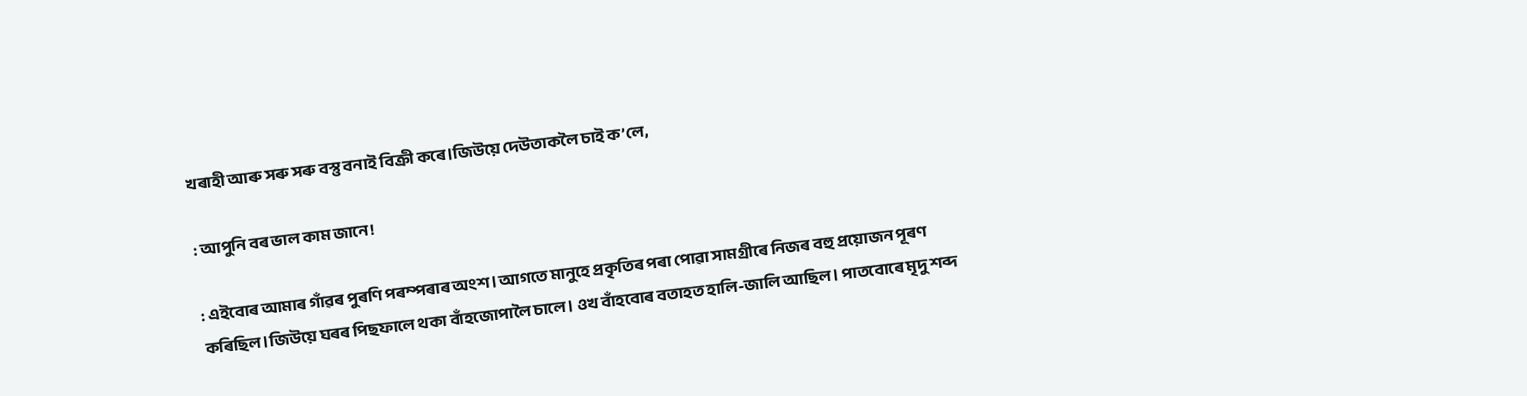খৰাহী আৰু সৰু সৰু বস্তু বনাই বিক্ৰী কৰে।জিউয়ে দেউতাকলৈ চাই ক’লে,

: আপুনি বৰ ভাল কাম জানে!

: এইবোৰ আমাৰ গাঁৱৰ পুৰণি পৰম্পৰাৰ অংশ। আগতে মানুহে প্ৰকৃতিৰ পৰা পোৱা সামগ্ৰীৰে নিজৰ বহু প্ৰয়োজন পূৰণ কৰিছিল।জিউয়ে ঘৰৰ পিছফালে থকা বাঁহজোপালৈ চালে। ওখ বাঁহবোৰ বতাহত হালি-জালি আছিল। পাতবোৰে মৃদু শব্দ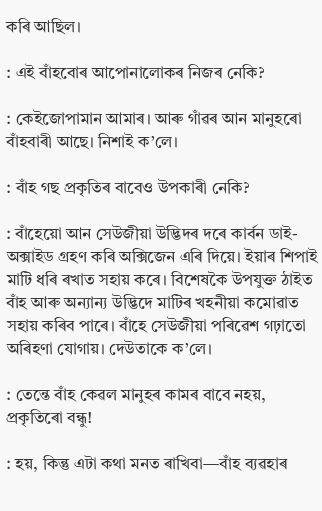কৰি আছিল।

: এই বাঁহবোৰ আপোনালোকৰ নিজৰ নেকি?

: কেইজোপামান আমাৰ। আৰু গাঁৱৰ আন মানুহৰো বাঁহবাৰী আছে। নিশাই ক’লে।

: বাঁহ গছ প্ৰকৃতিৰ বাবেও উপকাৰী নেকি?

: বাঁহেয়ো আন সেউজীয়া উদ্ভিদৰ দৰে কাৰ্বন ডাই-অক্সাইড গ্ৰহণ কৰি অক্সিজেন এৰি দিয়ে। ইয়াৰ শিপাই মাটি ধৰি ৰখাত সহায় কৰে। বিশেষকৈ উপযুক্ত ঠাইত বাঁহ আৰু অন্যান্য উদ্ভিদে মাটিৰ খহনীয়া কমোৱাত সহায় কৰিব পাৰে। বাঁহে সেউজীয়া পৰিৱেশ গঢ়াতো অৰিহণা যোগায়। দেউতাকে ক’লে।

: তেন্তে বাঁহ কেৱল মানুহৰ কামৰ বাবে নহয়, প্ৰকৃতিৰো বন্ধু!

: হয়, কিন্তু এটা কথা মনত ৰাখিবা—বাঁহ ব্যৱহাৰ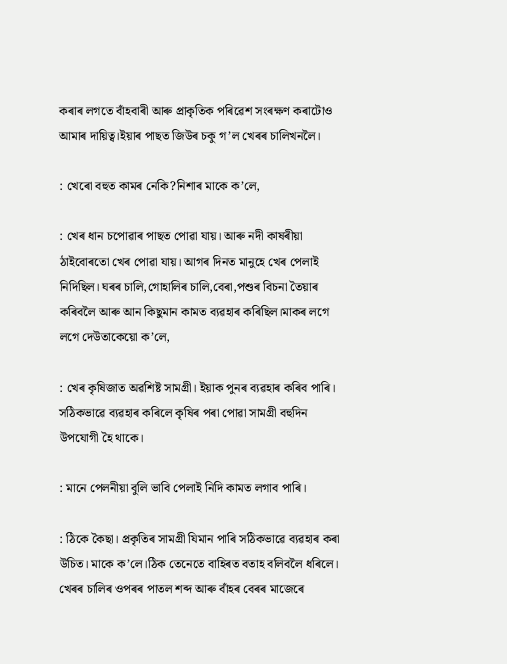কৰাৰ লগতে বাঁহবাৰী আৰু প্ৰাকৃতিক পৰিৱেশ সংৰক্ষণ কৰাটোও আমাৰ দায়িত্ব।ইয়াৰ পাছত জিউৰ চকু গ’ল খেৰৰ চালিখনলৈ।

: খেৰো বহুত কামৰ নেকি?নিশাৰ মাকে ক’লে,

: খেৰ ধান চপোৱাৰ পাছত পোৱা যায়। আৰু নদী কাষৰীয়া ঠাইবোৰতো খেৰ পোৱা যায়। আগৰ দিনত মানুহে খেৰ পেলাই নিদিছিল। ঘৰৰ চালি,গোহালিৰ চালি,বেৰা,পশুৰ বিচনা তৈয়াৰ কৰিবলৈ আৰু আন কিছুমান কামত ব্যৱহাৰ কৰিছিল।মাকৰ লগে লগে দেউতাকেয়ো ক’লে,

: খেৰ কৃষিজাত অৱশিষ্ট সামগ্ৰী। ইয়াক পুনৰ ব্যৱহাৰ কৰিব পাৰি। সঠিকভাৱে ব্যৱহাৰ কৰিলে কৃষিৰ পৰা পোৱা সামগ্ৰী বহুদিন উপযোগী হৈ থাকে।

: মানে পেলনীয়া বুলি ভাবি পেলাই নিদি কামত লগাব পাৰি।

: ঠিকে কৈছা। প্ৰকৃতিৰ সামগ্ৰী যিমান পাৰি সঠিকভাৱে ব্যৱহাৰ কৰা উচিত। মাকে ক’লে।ঠিক তেনেতে বাহিৰত বতাহ বলিবলৈ ধৰিলে। খেৰৰ চালিৰ ওপৰৰ পাতল শব্দ আৰু বাঁহৰ বেৰৰ মাজেৰে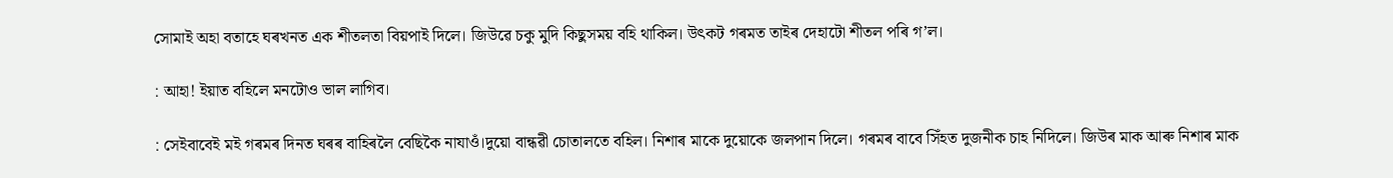সোমাই অহা বতাহে ঘৰখনত এক শীতলতা বিয়পাই দিলে। জিউৱে চকু মুদি কিছুসময় বহি থাকিল। উৎকট গৰমত তাইৰ দেহাটো শীতল পৰি গ’ল।

: আহা! ইয়াত বহিলে মনটোও ভাল লাগিব।

: সেইবাবেই মই গৰমৰ দিনত ঘৰৰ বাহিৰলৈ বেছিকৈ নাযাওঁ।দুয়ো বান্ধৱী চোতালতে বহিল। নিশাৰ মাকে দুয়োকে জলপান দিলে। গৰমৰ বাবে সিঁহত দুজনীক চাহ নিদিলে। জিউৰ মাক আৰু নিশাৰ মাক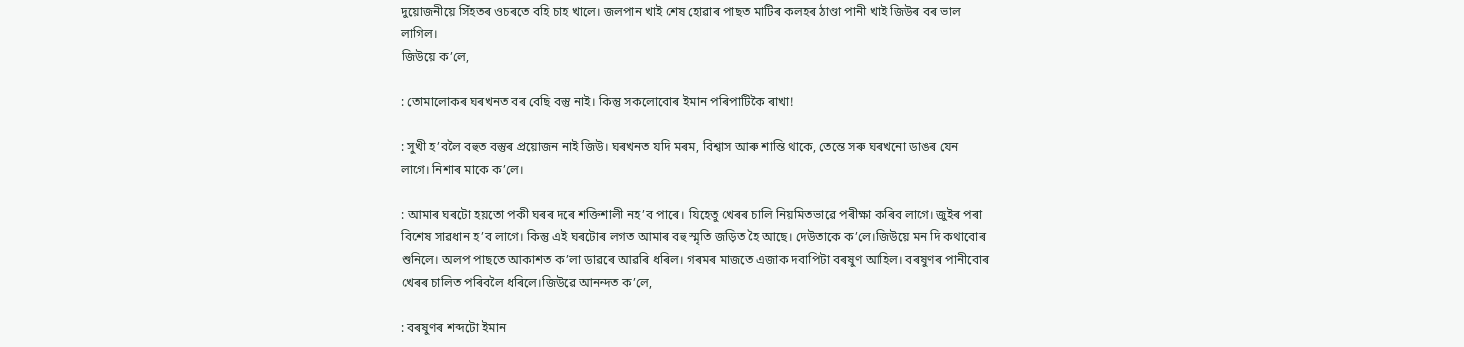দুয়োজনীয়ে সিঁহতৰ ওচৰতে বহি চাহ খালে। জলপান খাই শেষ হোৱাৰ পাছত মাটিৰ কলহৰ ঠাণ্ডা পানী খাই জিউৰ বৰ ভাল লাগিল।
জিউয়ে ক’লে,

: তোমালোকৰ ঘৰখনত বৰ বেছি বস্তু নাই। কিন্তু সকলোবোৰ ইমান পৰিপাটিকৈ ৰাখা!

: সুখী হ’বলৈ বহুত বস্তুৰ প্ৰয়োজন নাই জিউ। ঘৰখনত যদি মৰম, বিশ্বাস আৰু শান্তি থাকে, তেন্তে সৰু ঘৰখনো ডাঙৰ যেন লাগে। নিশাৰ মাকে ক’লে।

: আমাৰ ঘৰটো হয়তো পকী ঘৰৰ দৰে শক্তিশালী নহ’ব পাৰে। যিহেতু খেৰৰ চালি নিয়মিতভাৱে পৰীক্ষা কৰিব লাগে। জুইৰ পৰা বিশেষ সাৱধান হ’ব লাগে। কিন্তু এই ঘৰটোৰ লগত আমাৰ বহু স্মৃতি জড়িত হৈ আছে। দেউতাকে ক’লে।জিউয়ে মন দি কথাবোৰ শুনিলে। অলপ পাছতে আকাশত ক’লা ডাৱৰে আৱৰি ধৰিল। গৰমৰ মাজতে এজাক দবাপিটা বৰষুণ আহিল। বৰষুণৰ পানীবোৰ খেৰৰ চালিত পৰিবলৈ ধৰিলে।জিউৱে আনন্দত ক’লে,

: বৰষুণৰ শব্দটো ইমান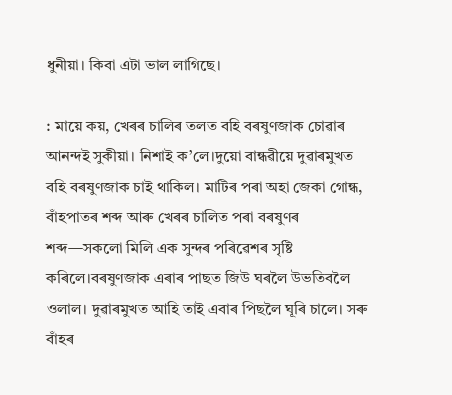ধুনীয়া। কিবা এটা ভাল লাগিছে।

: মায়ে কয়, খেৰৰ চালিৰ তলত বহি বৰষুণজাক চোৱাৰ আনন্দই সুকীয়া। নিশাই ক’লে।দুয়ো বান্ধৱীয়ে দুৱাৰমুখত বহি বৰষুণজাক চাই থাকিল। মাটিৰ পৰা অহা জেকা গোন্ধ, বাঁহপাতৰ শব্দ আৰু খেৰৰ চালিত পৰা বৰষুণৰ শব্দ—সকলো মিলি এক সুন্দৰ পৰিৱেশৰ সৃষ্টি কৰিলে।বৰষুণজাক এৰাৰ পাছত জিউ ঘৰলৈ উভতিবলৈ ওলাল। দুৱাৰমুখত আহি তাই এবাৰ পিছলৈ ঘূৰি চালে। সৰু বাঁহৰ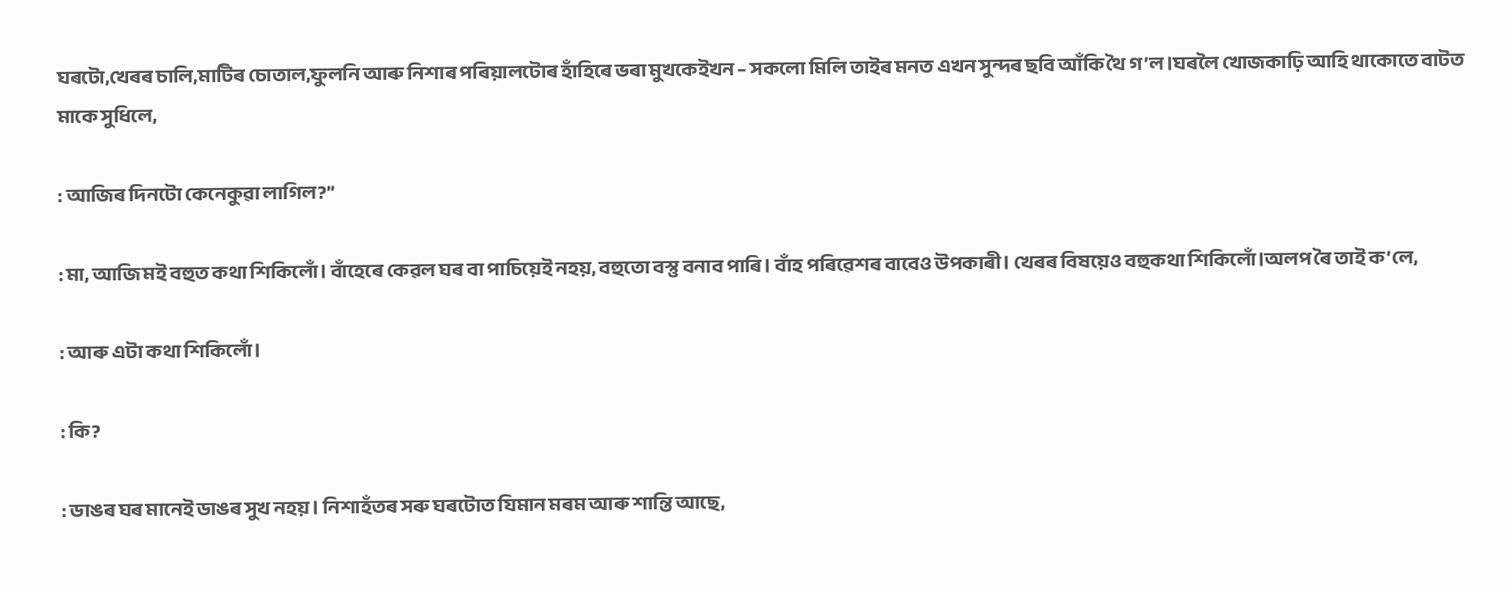ঘৰটো,খেৰৰ চালি,মাটিৰ চোতাল,ফুলনি আৰু নিশাৰ পৰিয়ালটোৰ হাঁহিৰে ভৰা মুখকেইখন – সকলো মিলি তাইৰ মনত এখন সুন্দৰ ছবি আঁকি থৈ গ’ল।ঘৰলৈ খোজকাঢ়ি আহি থাকোতে বাটত মাকে সুধিলে,

: আজিৰ দিনটো কেনেকুৱা লাগিল?”

: মা, আজি মই বহুত কথা শিকিলোঁ। বাঁহেৰে কেৱল ঘৰ বা পাচিয়েই নহয়, বহুতো বস্তু বনাব পাৰি। বাঁহ পৰিৱেশৰ বাবেও উপকাৰী। খেৰৰ বিষয়েও বহুকথা শিকিলোঁ।অলপ ৰৈ তাই ক’লে,

: আৰু এটা কথা শিকিলোঁ।

: কি?

: ডাঙৰ ঘৰ মানেই ডাঙৰ সুখ নহয়। নিশাহঁতৰ সৰু ঘৰটোত যিমান মৰম আৰু শান্তি আছে,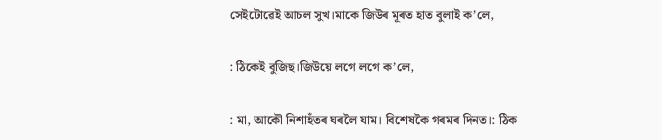সেইটোৱেই আচল সুখ।মাকে জিউৰ মূৰত হাত বুলাই ক’লে,

: ঠিকেই বুজিছ।জিউয়ে লগে লগে ক’লে,

: মা, আকৌ নিশাহঁতৰ ঘৰলৈ যাম। বিশেষকৈ গৰমৰ দিনত।: ঠিক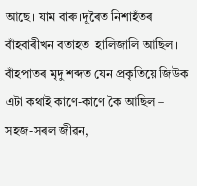আছে। যাম বাৰু।দূৰৈত নিশাহঁতৰ বাঁহবাৰীখন বতাহত  হালিজালি আছিল। বাঁহপাতৰ মৃদু শব্দত যেন প্ৰকৃতিয়ে জিউক এটা কথাই কাণে-কাণে কৈ আছিল – সহজ-সৰল জীৱন,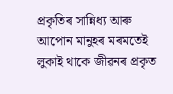প্ৰকৃতিৰ সান্নিধ্য আৰু আপোন মানুহৰ মৰমতেই লুকাই থাকে জীৱনৰ প্ৰকৃত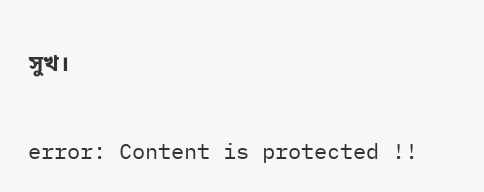সুখ।

error: Content is protected !!